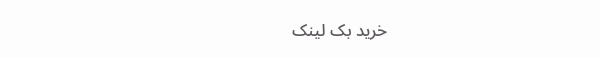خرید بک لینک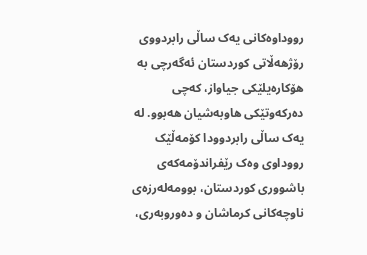رووداوەکانی یەک ساڵی رابردووی رۆژھەڵاتی کوردستان ئەگەرچی بە ھۆکارەیلێکی جیاواز، کەچی دەرکەوتێکی ھاوبەشیان ھەبوو. لە یەک ساڵی رابردوودا کۆمەڵێک رووداوی وەک رێفراندۆمەکەی باشووری کوردستان، بوومەلەرزەی ناوچەکانی کرماشان و دەوروبەری،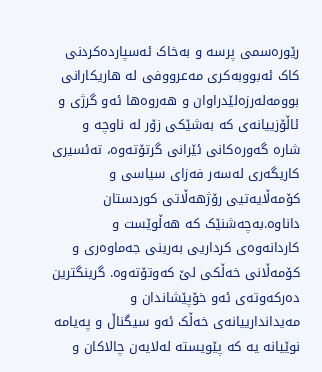رێورەسمی پرسە و بەخاک ئەسپاردەکردنی کاک ئەبووبەکری مەعرووفی لە ھاریکارانی بوومەلەرزەلێدراوان و ھەروەھا ئەو گرژی و ئاڵۆزییانەی کە بەشێکی زۆر لە ناوچە و شارە گەورەکانی ئێرانی گرتۆتەوە، تەئسیری کاریگەری لەسەر فەزای سیاسی و کۆمەڵایەتیی رۆژھەڵاتی کوردستان داناوە.بەچەشنێک کە ھەڵوێست و کاردانەوەی کرداریی بەرینی جەماوەری و کۆمەڵانی خەڵکی لێ کەوتۆتەوە. گرینگترین دەرکەوتەی ئەو خۆپێشاندان و مەیداندارییانەی خەڵک ئەو سیگناڵ و پەیامە نوێیانە یە کە پێویستە لەلایەن چالاکان و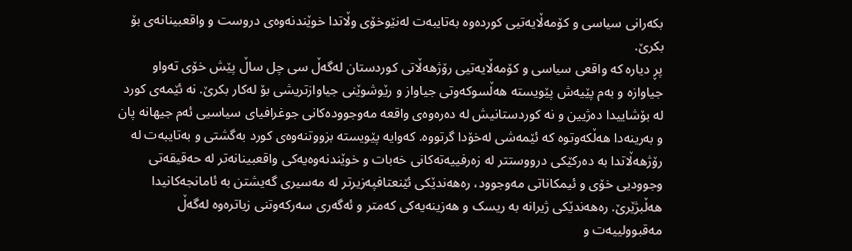بکەرانی سیاسی و کۆمەڵایەتیی کوردەوە بەتایبەت لەنێوخۆی وڵاتدا خوێندنەوەی دروست و واقعبینانەی بۆ بکرێ.
پڕ دیارە کە واقعی سیاسی و کۆمەڵایەتیی رۆژھەڵاتی کوردستان لەگەڵ سی چل ساڵ پێش خۆی تەواو جیاوازە و بەم پێیەش پێویستە ھەڵسوکەوتی جیاواز و رێوشوێنی جیاوازتریشی بۆ لەکار بکرێ. نە ئێمەی کورد لە بۆشاییدا دەژیین و نە کوردستانیش لە دەرەوەی واقعە مەوجوودەکانی جوغرافیای سیاسیی ئەم جیھانە پان و بەرینەدا ھەڵکەوتوە کە ئێمەشی لەخۆدا گرتووە. کەوایە پێویستە بزووتنەوەی کورد بەگشتی و بەتایبەت لە رۆژھەڵاتدا بە دەرکێکی درووستتر لە زەرفییەتەکانی خەبات و خوێندنەوەیەکی واقعبینانەتر لە حەقیقەتی وجوودیی خۆی و ئیمکاناتی مەوجوود، رەھەندێکی ئێنعتافپەزیرتر لە مەسیری گەیشتن بە ئامانجەکانیدا ھەڵبژێرێ. رەھەندێکی ژیرانە بە ریسک و ھەزینەیەکی کەمتر و ئەگەری سەرکەوتنی زیاترەوە لەگەڵ مەقبوولییەت و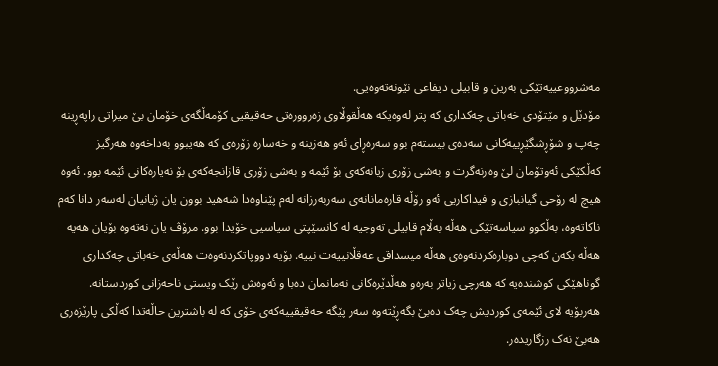مەشرووعییەتێکی بەرین و قابیلی دیفاعی نێونەتەوەیی.
مۆدێل و مێتۆدی خەباتی چەکداری کە پتر لەوەیکە ھەڵقوڵاوی زەروورەتی حەقیقیی کۆمەڵگەی خۆمان بێ میراتی راپەڕینە چەپ و شۆڕشگێڕییەکانی سەدەی بیستەم بوو سەرەڕای ئەو ھەزینە و خەسارە زۆرەی کە ھەیبوو بەداخەوە ھەرگیز کەڵکێکی ئەوتۆمان لێ وەرنەگرت و بەشی زۆری زیانەکەی بۆ ئێمە و بەشی زۆری قازانجەکەی بۆ نەیارەکانی ئێمە بوو. ئەوە ھیچ لە رۆحی گیانبازی و فیداکاریی ئەو رۆڵە قارەمانانەی سەربەرزانە لەم پێناوەدا شەھید بوون یان ژیانیان لەسەر دانا کەم ناکاتەوە، بەڵکوو سیاسەتێکی ھەڵە بەڵام قابیلی تەوجیە لە کانسێپتی سیاسیی خۆیدا بوو. مرۆڤ یان نەتەوە بۆیان ھەیە ھەڵە بکەن کەچی دوبارەکردنەوەی ھەڵە میسداقی عەقڵانییەت نییە. بۆیە دووپاتکردنەوەت ھەڵەی خەباتی چەکداری گوناھێکی کوشندەیە کە ھەرچی زیاتر بەرەو ھەڵدێرەکانی نەمانمان دەبا و ئەوەش رێک ویستی ناحەزانی کوردستانە. ھەربۆیە لای ئێمەی کوردیش چەک دەبێ بگەڕێتەوە سەر پێگە حەقیقییەکەی خۆی کە لە باشترین حاڵەتدا کەڵکی پارێزەری ھەبێ نەک رزگاریدەر.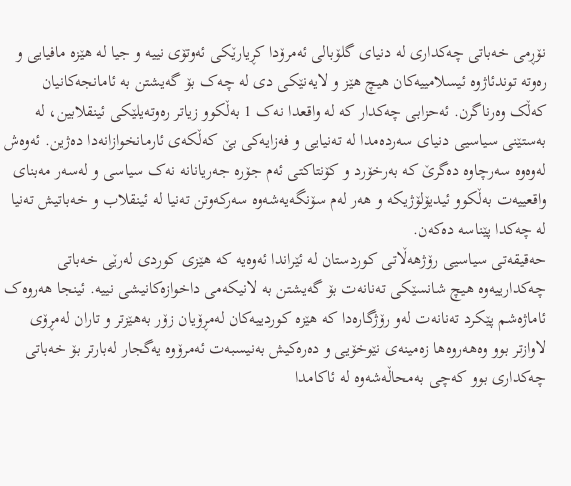نۆڕمی خەباتی چەکداری لە دنیای گلۆبالی ئەمرۆدا کڕیارێکی ئەوتۆی نییە و جیا لە ھێزە مافیایی و رەوتە توندئاژوە ئیسلامییەکان ھیچ ھێز و لایەنێکی دی لە چەک بۆ گەیشتن بە ئامانجەکانیان کەڵک وەرناگرن. ئەحزابی چەکدار کە لە واقعدا نەک 1 بەڵکوو زیاتر رەوتەیلێکی ئینقلابین، لە بەستێنی سیاسیی دنیای سەردەمدا لە تەنیایی و فەزایەکی بێ کەڵکەی ئارمانخوازانەدا دەژین. ئەوەش لەوەوە سەرچاوە دەگرێ کە بەرخۆرد و کۆنتاکتی ئەم جۆرە جەریانانە نەک سیاسی و لەسەر مەبنای واقعییەت بەڵکوو ئیدیۆلۆژیکە و ھەر لەم سۆنگەیەشەوە سەرکەوتن تەنیا لە ئینقلاب و خەباتیش تەنیا لە چەکدا پێناسە دەکەن.
حەقیقەتی سیاسیی رۆژھەڵاتی کوردستان لە ئێراندا ئەوەیە کە ھێزی کوردی لەرێی خەباتی چەکدارییەوە ھیچ شانسێکی تەنانەت بۆ گەیشتن بە لانیکەمی داخوازەکانیشی نییە. ئینجا ھەروەک ئاماژەشم پێکرد تەنانەت لەو رۆژگارەدا کە ھێزە کوردییەکان لەمڕۆیان زۆر بەھێزتر و تاران لەمڕۆی لاوازتر بوو وەھەروەھا زەمینەی نێوخۆیی و دەرەکیش بەنیسبەت ئەمرۆوە یەگجار لەبارتر بۆ خەباتی چەکداری بوو کەچی بەمحاڵەشەوە لە ئاکامدا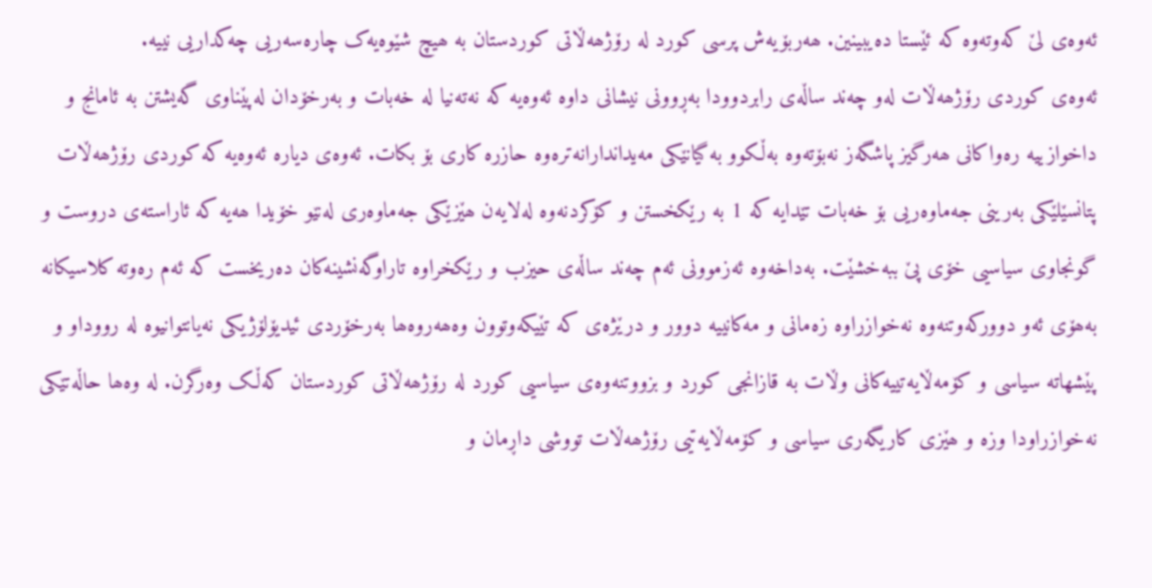ئەوەی لێ کەوتەوە کە ئێستا دەیبینین. ھەربۆیەش پرسی کورد لە رۆژھەڵاتی کوردستان بە ھیچ شێوەیەک چارەسەریی چەکداریی نییە.
ئەوەی کوردی رۆژھەڵات لەو چەند ساڵەی رابردوودا بەڕوونی نیشانی داوە ئەوەیە کە نەتەنیا لە خەبات و بەرخۆدان لەپێناوی گەیشتن بە ئامانج و داخوازییە رەواکانی ھەرگیز پاشگەز نەبۆتەوە بەڵکوو بە گیانێکی مەیداندارانەترەوە حازرە کاری بۆ بکات. ئەوەی دیارە ئەوەیە کە کوردی رۆژھەڵات پتانسێلێکی بەرینی جەماوەریی بۆ خەبات تێدایە کە 1 بە رێکخستن و کۆکردنەوە لەلایەن ھێزێکی جەماوەری لەنێو خۆیدا ھەیە کە ئاراستەی دروست و گونجاوی سیاسیی خۆی پێ ببەخشێت. بەداخەوە ئەزموونی ئەم چەند ساڵەی حیزب و رێکخراوە تاراوگەنشینەکان دەریخست کە ئەم رەوتە کلاسیکانە بەھۆی ئەو دوورکەوتنەوە نەخوازراوە زەمانی و مەکانییە دوور و درێژەی کە تێیکەوتوون وەھەروەھا بەرخۆردی ئیدیۆلۆژیکی نەیانتوانیوە لە رووداو و پێشھاتە سیاسی و کۆمەڵایەتییەکانی وڵات بە قازانجی کورد و بزووتنەوەی سیاسیی کورد لە رۆژھەڵاتی کوردستان کەڵک وەرگرن. لە وەھا حاڵەتێکی نەخوازراودا وزە و ھێزی کاریگەری سیاسی و کۆمەڵایەتیی رۆژھەڵات تووشی داڕمان و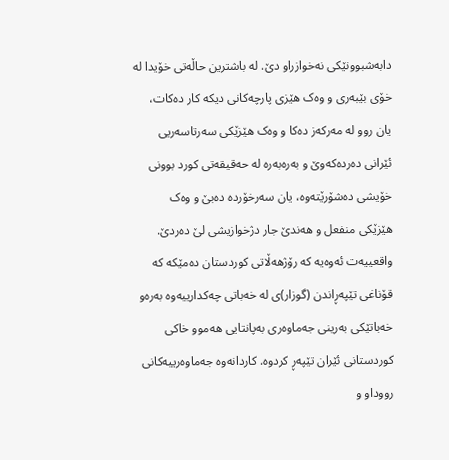دابەشبوونێکی نەخوازراو دێ. لە باشترین حاڵەتی خۆیدا لە خۆی بێبەری و وەک ھێزی پارچەکانی دیکە کار دەکات، یان روو لە مەرکەز دەکا و وەک ھێزێکی سەرتاسەریی ئێرانی دەردەکەوێ و بەرەبەرە لە حەقیقەتی کورد بوونی خۆیشی دەشۆرێتەوە، یان سەرخۆردە دەبێ و وەک ھێزێکی منفعل و ھەندێ جار دژخوازیشی لێ دەردێ.
واقعییەت ئەوەیە کە رۆژھەڵاتی کوردستان دەمێکە کە قۆناغی تێپەڕاندن (گوزار)ی لە خەباتی چەکدارییەوە بەرەو خەباتێکی بەرینی جەماوەری بەپانتایی ھەموو خاکی کوردستانی ئێران تێپەڕ کردوە. کاردانەوە جەماوەرییەکانی رووداو و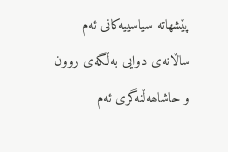پێشھاتە سیاسییەکانی ئەم ساڵانەی دوایی بەڵگەی روون و حاشاھەڵنەگری ئەم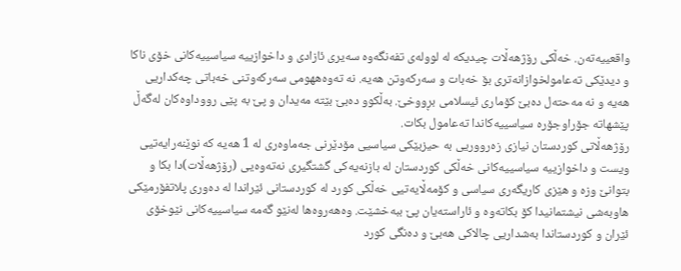واقعییەتەن. خەڵکی رۆژھەڵات چیدیکە لە لوولەی تفەنگەوە سەیری ئازادی و داخوازییە سیاسییەکانی خۆی ناکا و دیدێکی تەعامولخوازانەتری بۆ خەبات و سەرکەوتن ھەیە. نە تەوەھھومی سەرکەوتنی خەباتی چەکداریی ھەیە و نە مەحتەل دەبێ کۆماری ئیسلامی بڕووخێ. بەڵکوو دەبێ بێتە مەیدان و پێ بە پێی رووداوەکان لەگەڵ پێشھاتە جۆراوجۆرە سیاسییەکاندا تەعامول بکات.
رۆژھەڵاتی کوردستان نیازی زەرووریی بە حیزبێکی سیاسیی مۆدێرنی جەماوەری لە 1 ھەیە کە نوێنەرایەتیی ویست و داخوازییە سیاسییەکانی خەڵکی کوردستان لە بازنەیەکی گشتگیری نەتەوەیی (رۆژھەڵات)دا بکا و بتوانێ وزە و ھێزی کاریگەری سیاسی و کۆمەڵایەتیی خەڵکی کورد لە کوردستانی ئێراندا لە دەوری پلاتفۆرمێکی ھاوبەشی نیشتمانیدا کۆ بکاتەوە و ئاراستەیان پێ ببەخشێت. وەھەروەھا لەنێو گەمە سیاسییەکانی نێوخۆی ئێران و کوردستاندا بەشداریی چالاکی ھەبێ و دەنگی کورد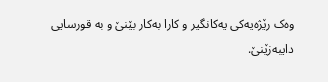وەک رێژەیەکی یەکانگیر و کارا بەکار بێنێ و بە قورسایی دایبەزێنێ.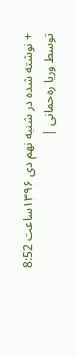+ نوشته شده در شنبه نهم دی ۱۳۹۶ساعت 8:52 توسط وریا رەحمانی |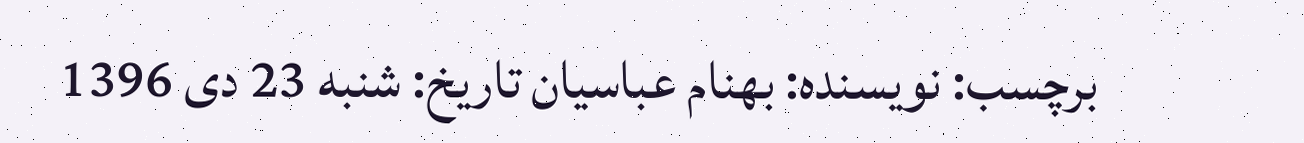برچسب: نویسنده: بهنام عباسیان تاريخ: شنبه 23 دی 1396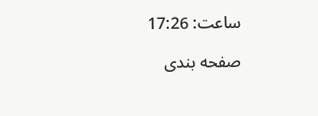ساعت: 17:26

صفحه بندی